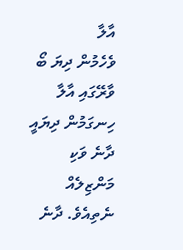އާލާ
ވެހެމުން ދިޔަ ބޯ ވާރޭގައި އާލާ ހިނގަމުން ދިޔައީ ދާނެ ވަކި މަންޒިލެއް ނެތިއެވެ. ދާނެ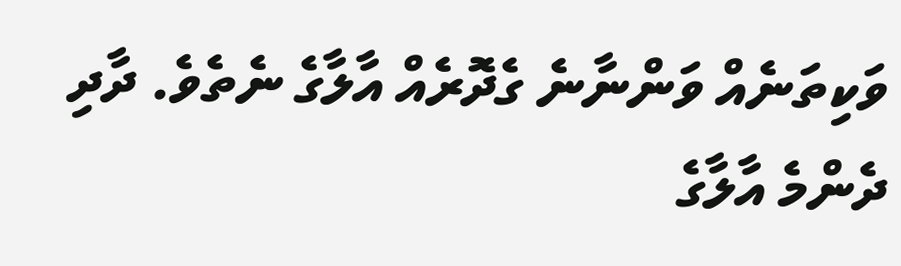ވަކިތަނެއް ވަންނާނެ ގެދޮރެއް އާލާގެ ނެތެވެ. ދާދި ދެންމެ އާލާގެ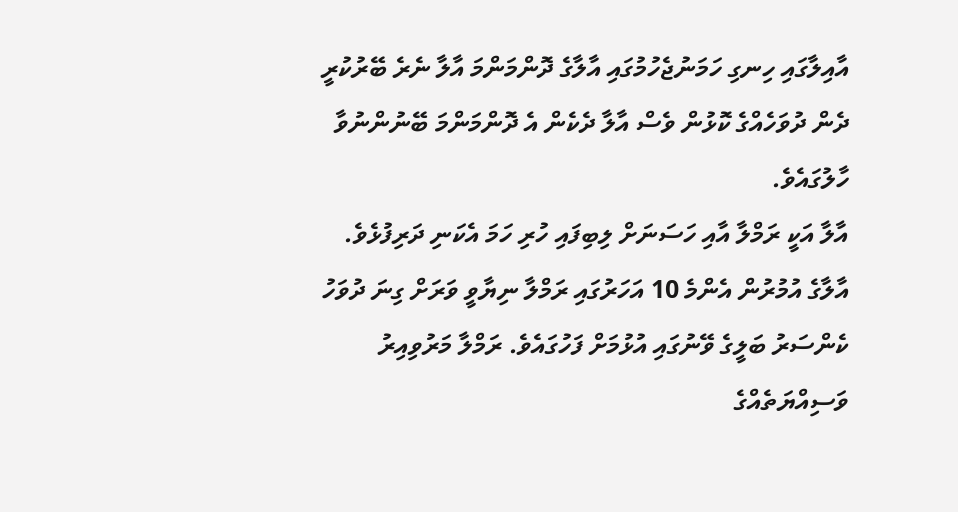އާއިލާގައި ހިނގި ހަމަނުޖެހުމުގައި އާލާގެ ދޮންމަންމަ އާލާ ނެރެ ބޭރުކުރީ ދެން ދުވަހެއްގެ ކޮޅުން ވެސް އާލާ ދެކެން އެ ދޮންމަންމަ ބޭނުންނުވާ ހާލުގައެވެ.
އާލާ އަކީ ރަމްލާ އާއި ހަސަނަށް ލިބިފައި ހުރި ހަމަ އެކަނި ދަރިފުޅެވެ. އާލާގެ އުމުރުން އެންމެ 10 އަހަރުގައި ރަމްލާ ނިޔާވީ ވަރަށް ގިނަ ދުވަހު ކެންސަރު ބަލީގެ ވޭނުގައި އުޅުމަށް ފަހުގައެވެ. ރަމްލާ މަރުވިއިރު ވަސިއްޔަތެއްގެ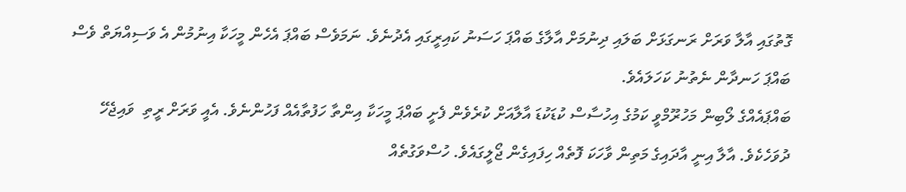ގޮތުގައި އާލާ ވަރަށް ރަނގަޅަށް ބަލައި ދިނުމަށް އާލާގެ ބައްޕަ ހަސަނު ކައިރީގައި އެދުނެވެ. ނަމަވެސް ބައްޕަ އެހެން މީހަކާ އިނުމުން އެ ވަސިއްޔަތް ވެސް ބައްޕަ ހަނދާން ނެތުނު ކަހަލައެވެ.
ބައްޕައެއްގެ ލޯބިން މަހުރޫމްވީ ކަމުގެ އިހުސާސް ކުޑަކުޑަ އާލާއަށް ކުރެވެން ފެށީ ބައްޕަ މީހަކާ އިންތާ ހަފުތާއެއް ފަހުންނެވެ. އެއީ ވަރަށް ރީތި  ވައިޖެހޭ ދުވަހެކެވެ. އާލާ އިނީ އާދައިގެ މަތިން ވާހަކަ ފޮތެއް ހިފައިގެން ޖޯލީގައެވެ. ހުސްވަގުތެއް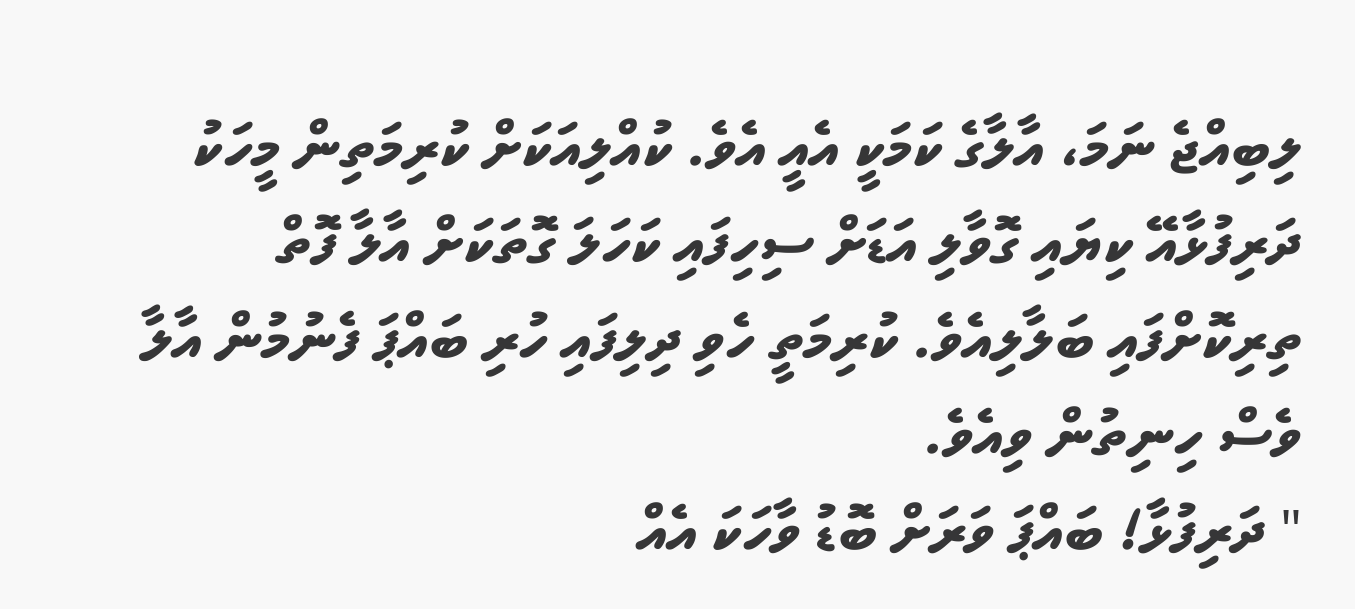ލިބިއްޖެ ނަމަ، އާލާގެ ކަމަކީ އެއީ އެވެ. ކުއްލިއަކަށް ކުރިމަތިން މީހަކު ދަރިފުޅާއޭ ކިޔައި ގޮވާލި އަޑަށް ސިހިފައި ކަހަލަ ގޮތަކަށް އާލާ ފޮތް ތިރިކޮށްފައި ބަލާލިއެވެ. ކުރިމަތީ ހެވި ދިލިފައި ހުރި ބައްޕަ ފެނުމުން އާލާ ވެސް ހިނިތުން ވިއެވެ.
" ދަރިފުޅާ! ބައްޕަ ވަރަށް ބޮޑު ވާހަކަ އެއް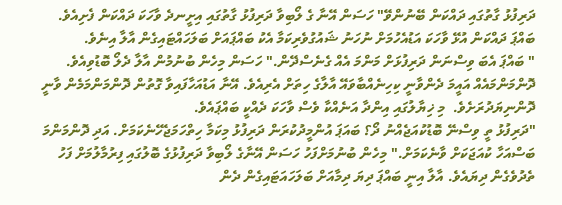ދަރިފުޅު ގާތުގައި ދައްކަން ބޭނުންވޭ" ހަސަން އޭނާ ގެ ލޯބިވާ ދަރިފުޅު ގާތުގައި އިށީނދެ ވާހަކަ ދައްކަން ފެށިއެވެ. ބައްޕަ ދައްކަން އުޅޭ ވާހަކަ އަޑުއެހުމަށް ނުހަނު ޝައުގުވެރިކަމާ އެކު ބައްޕައަށް ބަލަހައްޓައިގެން އާލާ އިނެވެ.
" ބައްޕަ އެބަ ވިސްނަން ދަރިފުޅަށް މަންމަ އެއް ގެނެސްދޭން." ހަސަން މިހެން ބުނުމުން އާލާ ދެލޯ ބޮޑުވިއެވެ. ދޮންމަންމައެއް އައީމަ ދެންވާނީ ކިހިނެއްބާވައޭ އާލާގެ ހިތަށް އެރިއެވެ. އޭނާ އަޑުއަހާފައިވާ ގޮތުން ދޮންމަންމަމެން ވާނީ ދޮންނިޔަދުރަށެވެ.  މި ޚިޔާލުގައި އިންދާ އަނެއްކާ ވެސް ވާހަކަ ދެއްކީ ބައްޕައެވެ.
"ދަރިފުޅު ތީ ވިސްނޭ ބޮޑުކުއަޖެއްނު ދޯ؟ ބައަޕަ އުންމީދުކުރަން ދަރިފުޅު މިކަމާ ހިތްހަމަޖެހޭނެކަމަށް. އަދި ދޮންމަންމަ ބަސްއަހާ ކުއަޖަކަށް ވާނެކަމަށް." މިހެން ބުނުމަށްފަހު ހަސަން އޭނާގެ ލޯބިވާ ދަރިފުޅުގެ ބޮލުގައި ފިރުމާލުމަށް ފަހު ތެދުވެގެން ދިޔައެވެ. އާލާ އިނީ ބައްޕަ ދިޔަ ދިމާއަށް ބަލަހައަޓައިގެން ދެން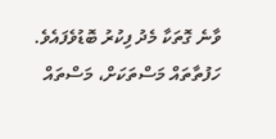ވާނެ ގޮތަކާ މެދު ފިކުރު ބޮޑުވެފައެވެ.
ހަފުތާތައް މަސްތަކަށް، މަސްތައް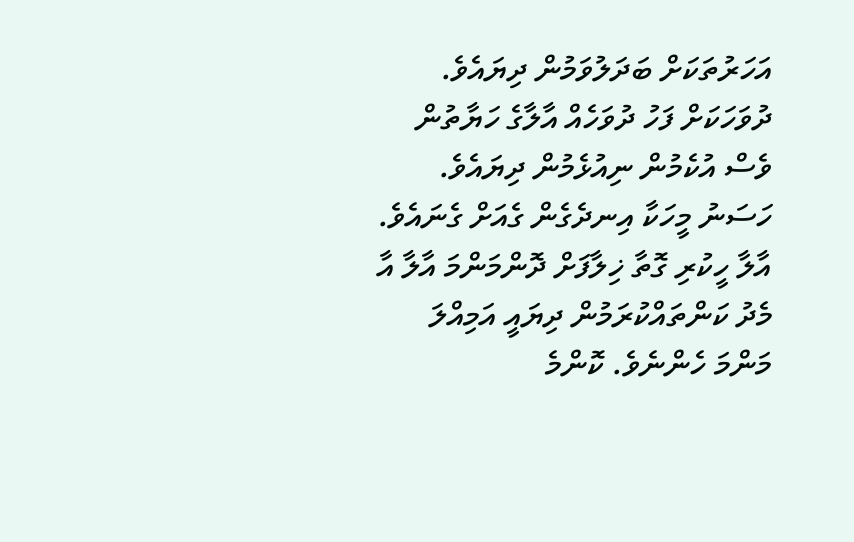އަހަރުތަކަށް ބަދަލުވަމުން ދިޔައެވެ. ދުވަހަކަށް ފަހު ދުވަހެއް އާލާގެ ހަޔާތުން ވެސް އުކެމުން ނިއުޅެމުން ދިޔައެވެ. ހަސަނު މީހަކާ އިނދެގެން ގެއަށް ގެނައެވެ. އާލާ ހީކުރި ގޮތާ ޚިލާފަށް ދޮންމަންމަ އާލާ އާ މެދު ކަންތައްކުރަމުން ދިޔައީ އަމިއްލަ މަންމަ ހެންނެވެ. ކޮންމެ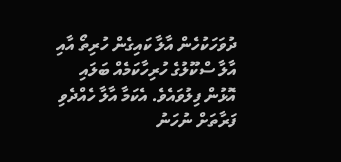ދުވަހަކުހެން އާލާ ކައިގެން ހުރިތޯ އާއި އާލާ ސްކޫލުގެ ހުރިހާކަމެއް ބަލައި އޮޅުން ފިލުވައެވެ. އެކަމާ އާލާ ހެއްދެވި ފަރާތަށް ނުހަނު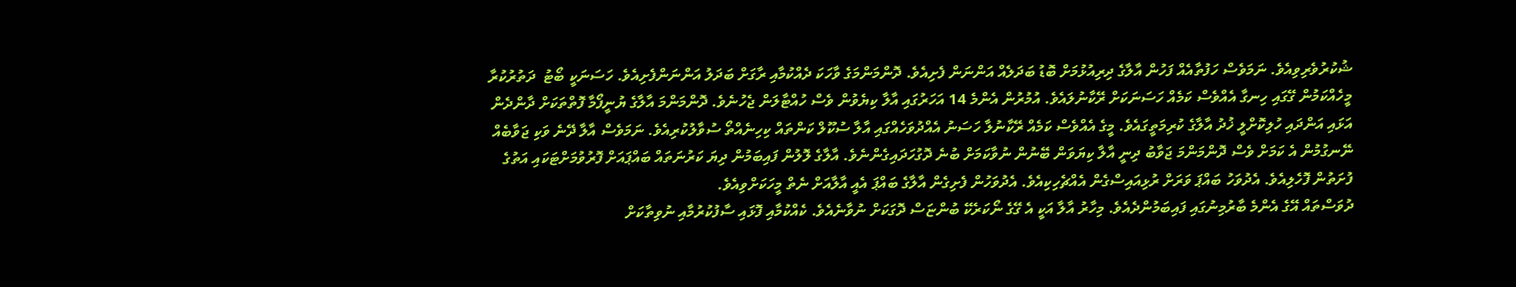ޝުކުރުވެރިވިއެވެ. ނަމަވެސް ހަފުތާއެއް ފަހުން އާލާގެ ދިރިއުޅުމަށް ބޮޑު ބަދަލެއް އަންނަން ފެށިއެވެ. ދޮންމަންމަގެ ވާހަކަ ދެއްކުމާއި ރާގަށް ބަދަލު އަންނަންފެށިއެވެ. ހަސަނަކީ ބޯޓު  ދަތުރުކުރާ މީހެއްކަމުން ގޭގައި ހިނގާ އެއްވެސް ކަމެއް ހަސަނަކަށް ރޭކާނުލައެވެ. އުމުރުން އެންމެ 14 އަހަރުގައި އާލާ ކިޔެވުން ވެސް ހުއްޓާލަން ޖެހުނެވެ. ދޮންމަންމަ އާލާގެ ޔުނީފޯމާ ފޮތްތަކަށް ދާންދެން އަޅައި އަންދައި ހުލިކޮށްލީ ޚުދު އާލާގެ ކުރިމަތީގައެވެ. މީގެ އެއްވެސް ކަމެއް ރޭކާނުލާ ހަސަނު އެއްދުވަހެއްގައި އާލާ ސުކޫލް ކަންތައް ކިހިނެއްތޯ ސުވާލުކުރިއެވެ. ނަމަވެސް އާލާ ދޭނެ ވަކި ޖަވާބެއް ނޭނގުމުން އެ ކަމަށް ވެސް ދޮންމަންމަ ޖަވާބު ދިނީ އާލާ ކިޔަވަން ބޭނުން ނުވާކަމަށް ބުނެ ދޮގުހަދައިގެންނެވެ. އާލާގެ ލޮލުން ފައިބަމުން ދިޔަ ކަރުނަތައް ބައްޕައަށް ފޮރުވުމަށްޓަކައި އަތުގެ ފުށަތުން ފޮހެލިއެވެ. އެދުވަހު ބައްޕަ ވަރަށް ރުޅިއައިސްގެން އެއްޗެހިކިއެވެ. އެދުވަހުން ފެށިގެން އާލާގެ ބައްޕަ އެއީ އާލާއަށް ނެތް މީހަކަށްވިއެވެ.
ދުވަސްތައް އޭގެ އެންމެ ބާރުމިނުގައި ފައިބަމުންދެއެވެ. މިހާރު އާލާ އަކީ އެ ގޭގެ ނޯކަރެކޭ ބުންޏަސް ދޮގަކަށް ނުވާނެއެވެ. ކެއްކުމާއި ފޮޅައި ސާފުކުރުމާއި ނުވިތާކަށް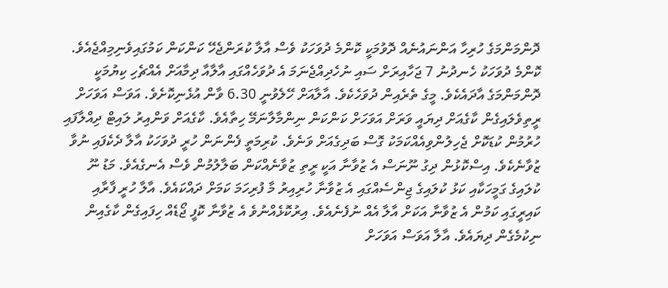ދޮންމަންމަގެ ހުރިހާ އަންނައުނެއް ދޮވުމަކީ ކޮންމެ ދުވަހަކު ވެސް އާލާ ކުރަންޖެހޭ ކަންކަން ކަމުގައިވެނިމިއްޖެއެވެ. ކޮންމެ ދުވަހަކު ހެނދުނު 7 ޖަހާއިރަށް ސައި ނުހެދިއްޖެނަމަ އެ ދުވަހެއްގައި އާލާއާ ދިމާއަށް އެއްޗެހި ކިޔުމަކީ ދޮންމަންމަގެ އާދައެކެވެ. މީގެ ތެރެއިން ދުވަހެކެވެ. އާލާއަށް ހޭލެވުނީ 6.30 ވާން އުޅެނިކޮށެވެ. އަވަސް އަވަހަށް ރީތިވެލައިގެން ކާގެއަށް ދިޔައީ ވަރަށް އަވަހަށް ކަންކަން ނިންމާލާނަމޭ ހިތާއެވެ. ކާގެއަށް ވަންއިރު ލައިޓް ދިއްލާފައި ހުރުމުން ކުޑަކޮށް ޖެހިލުންވިއެއްކަމަކު ގޮސް ބަދިގެއަށް ވަނެވެ. ކުރިމަތީ ފެންނަން ހުރީ ދުވަހަކު އާލާ ދެކެފައި ނުވާ ޒުވާނެކެވެ. އިސްކޮޅުން ދިގު ނޫނަސް އެ ޒުވާނާ އަކީ ރީތި ޒުވާނެއްކަން ބަލާލުމުން ވެސް އެނގެއެވެ. މަޑު ނޫ ކުލައިގެ ގަމީހަކާއި ކަޅު ކުލައިގެ ޖިންސެއްގައި އެ ޒުވާނާ ހުރިއިރު މާ ފުރިހަމަ ކަމަށް ދައްކައެވެ. އާލާ ހުރީ ފާރާއި ކައިރީގައި ކަމުން އެ ޒުވާނާ އަކަށް އާލާ އެއް ނުފެނެއެވެ. އިރުކޮޅެއްނުވެ އެ ޒުވާނާ ކޮފީ ޖޯޑެއް ހިފައިގެން ކާގެއިން ނިކުމެގެން ދިޔައެވެ. އާލާ އަވަސް އަވަހަށް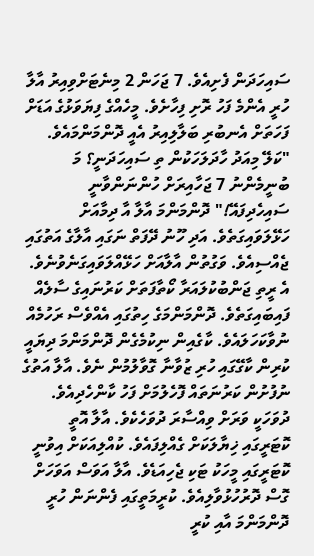ސައިހަދަން ފެށިއެވެ. 7 ޖަހަން 2 މިނެޓަށްވިއިރު އާލާ ހުރީ އެންމެ ފަހު ރޮށި ފިހާށެވެ. މީހެއްގެ ފިޔަވަޅުގެ އަޑަށް ފަހަތަށް އެނބުރި ބަލާލިއިރު އެއީ ދޮންމަންމައެވެ.
"ކަލޭ މިއަދު ހާދަލަހަކުން ތި ސައިހަދަނީ؟ މަ ބުނީމެންނު 7 ޖަހާއިރަށް ހުންނަންވާނީ ސައިހެދިފައޭ!" ދޮންމަންމަ އާލާ އާ ދިމާއަށް ހަޅޭލަވައިގަތެވެ. އަދި ހޫނު ދޭފަތް ނަގައި އާލާގެ އަތުގައި ޖެއްސިއެވެ. ވަގުތުން އާލާއަށް ހަޅޭއްލަވައިގަނެވުނެވެ. އެ ރީތި ޖަންބުކުލައަރާ ކޯތާފަތަށް ކަރުނައިގެ ސާލެއް ފައިބައިގަތެވެ. ދޮންމަންމަގެ ހިތުގައި އެއްވެސް ރަހުމެއް ނުވާކަހަލައެވެ. ކާގެއިން ނިކުމެގެން ދޮންމަންމަ ދިޔައީ ކުރިން ކާގޭގައި ހުރި ޒުވާނާ ގޮވާލުމުން ނެވެ. އާލާ އަތުގެ ނުފުށުން ކަރުނަތައް ފޮހެލުމަށް ފަހު ކާންހެދިއެވެ.
ދުވަހަކީ ވަރަށް ވިއްސާރަ ދުވަހެކެވެ. އާލާ އޮތީ ކޮޓަރީގައި ޚިޔާލަކަށް ގެއްލިފައެވެ. ކުއްލިއަކަށް އިވުނީ ކޮޓަރީގައި މީހަކު ޓަކި ޖެހިއަޑެވެ. އާލާ އަވަސް އަވަހަށް ގޮސް ދޮރުހުޅުވާލިއެވެ. ކުރީމަތީގައި ފެންނަން ހުރީ ދޮންމަންމަ އާއި ކުރީ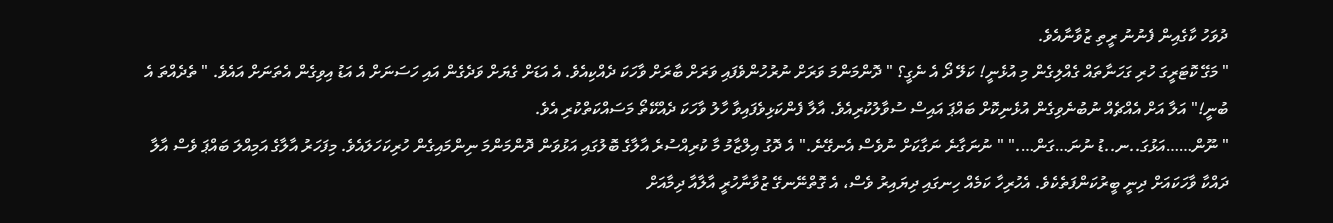ދުވަހު ކާގެއިން ފެނުނު ރީތި ޒުވާނާއެވެ.
" މަގޭ ކޮޓަރީގަ ހުރި ގަހަނާތައް ގެއްލިގެން މި އުޅެނީ! ކަލޭ ދޯ އެ ނެގީ؟ " ދޮންމަންމަ ވަރަށް ނުރުހުންވެފައި ވަރަށް ބާރަށް ވާހަކަ ދެއްކިއެވެ. އެ އަޑަށް ގެޔަށް ވަދެގެން އައި ހަސަނަށް އެ އަޑު އިވިގެން އެތަނަށް އައެވެ. " ތެދެއްތަ އެ ބުނީ!" އަލާ އަށް އެއްޗެއް ނުބުނެވިގެން އުޅެނިކޮށް ބައްޕަ އައިސް ސުވާލުކުރިއެވެ. އާލާ ފެންކަޅިވެފައިވާ ހާލު ވާހަކަ ދެއްކޭތޯ މަސައްކަތްކުރި އެވެ.
" ނޫން……އަޅުގަ..ނ..ޑު ނުނަ…ގަން…." " ނުނަގާނެ ނަގާކަށް ނުވެސް އެނގޭނެ." އެ ދޮގު އިލްޒާމު މާ ކުރިއްސުރެ އާލާގެ ބޮލުގައި އަޅުވަން ދޮންމަންމަ ނިންމައިގެން ހުރިކަހަލައެވެ. މިފަހަރު އާލާގެ އަމިއްލަ ބައްޕަ ވެސް އާލާ ދައްކާ ވާހަކައަށް ދިނީ ބީރުކަންފަތެކެވެ. އެހުރިހާ ކަމެއް ހިނގައި ދިޔައިރު ވެސް، އެ ގޮތްނޭނގޭ ޒުވާނާހުރީ އާލާއާ ދިމާއަށް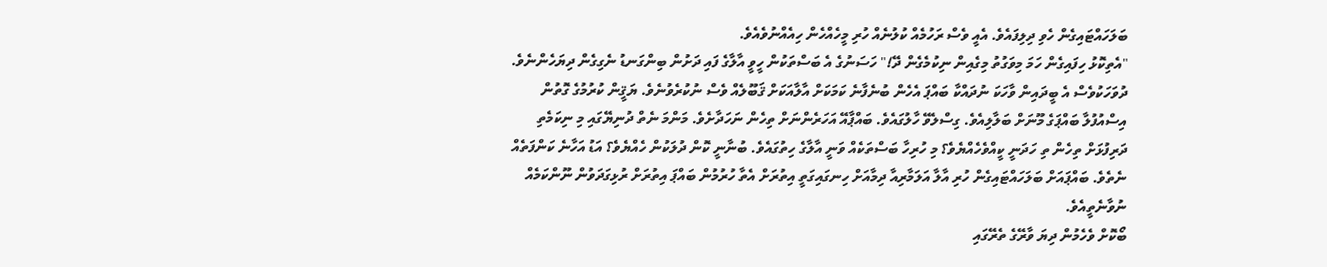ބަލަހައްޓައިގެން ހެވި ދިލިފައެވެ. އެއީ ވެސް ރަހުމެއް ކުލުނެއް ހުރި މީހެއްހެން ހިއެއްނުވެއެވެ.
"އެތިކޮޅު ހިފައިގެން ހަމަ މިވަގުތު މިގެއިން ނިކުމެގެން ދޭ!" ހަސަނުގެ އެ ބަސްތަކުން ހީވީ އާލާގެ ފައި ދަށުން ބިންގަނޑު ނެގިގެން ދިޔަހެންނެވެ. ދުވަހަކުވެސް އެ ބީދައިން ވާހަކަ ނުދައްކާ ބައްޕަ އެހެން ބުނެފާނެ ކަމަކަށް އާލާއަކަށް ޤަބޫލެއް ވެސް ނުކުރެވުނެވެ. ޔަޤީން ކުރުމުގެ ގޮތުން އިސްއުފުލާ ބައްޕަގެ މޫނަށް ބަލާލިއެވެ. ގިސްލެވޭ ހާލުގައެވެ. ބައްޕާއޭ އަހަރެންނަށް ތިހެން ނަހަދާށެވެ. މަންމަ ނެތް ދުނިޔޭގައި މި ނިކަމެތި ދަރިފުޅަށް ތިހެން ތި ހަދަނީ ކީއްވެހެއްޔެވެ؟ މި ހުރިހާ ބަސްތަކެއް ވަނީ އާލާގެ ހިތުގައެވެ. ބުނާނީ ކޮން ދުލަކުން ހެއްޔެވެ؟ އަޑު އަހާނެ ކަންފަތެއް ނެތެވެ. ބައްޕައަށް ބަލަހައްޓައިގެން ހުރި އާލާ އަލަމާރިއާ ދިމާއަށް ހިނގައިގަތީ އިތުރަށް އެތާ ހުރުމުން ބައްޕަ އިތުރަށް ރުޅިގަދަވުން ނޫންކަމެއް ނުވާނެތީއެވެ.
ބޯކޮށް ވެހެމުން ދިޔަ ވާރޭގެ ތެރޭގައި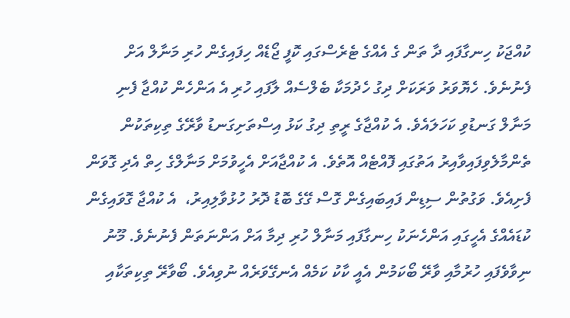ކުއްޖަކު ހިނގާފައި ދާ ތަން ގެ އެއްގެ ޓެރެސްގައި ކޮފީ ޖޯޑެއް ހިފައިގެން ހުރި މަނާލް އަށް ފެނުނެވެ. ހެޔޮވަރު ވަރަކަށް ދިގު ހެދުމަކާ ބެލްސެއް ލާފައި ހުރި އެ އަންހެން ކުއްޖާ ފެނި މަނާލް ގަނޑުވި ކަހަލައެވެ. އެ ކުއްޖާގެ ރީތި ދިގު ކަޅު އިސްތަށިގަނޑު ވާރޭގެ ތިކިތަކުން ތެންމާލެވިފައިވާއިރު އަތުގައި ފޮއްޓެއް އޮތެވެ. އެ ކުއްޖާއަށް އެހީވުމަށް މަނާލްގެ ހިތް އެދި ގޮވަން ފެށިއެވެ. ވަގުތުން ސިޑިން ފައިބައިގެން ގޮސް ގޭގެ ބޮޑު ދޮރު ހުޅުވާލިއިރު،  އެ ކުއްޖާ ގޮވައިގެން ކުޑައެއްގެ އެހީގައި އަންހެނަކު ހިނގާފައި މަނާލް ހުރި ދިމާ އަށް އަންނަތަން ފެނުނެވެ. މޫނު ނިވާވެފައި ހުރުމާއި ވާރޭ ބޯކަމުން އެއީ ކާކު ކަމެއް އެނގޭވަރެއް ނުވިއެވެ. ބޯވާރޭ ތިކިތަކާއި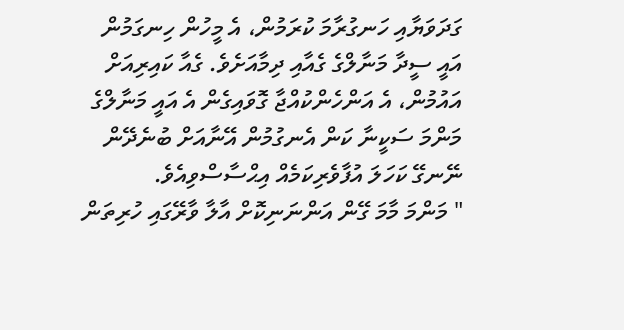ގަދަވަޔާއި ހަނގުރާމަ ކުރަމުން، އެ މީހުން ހިނގަމުން އައީ ސީދާ މަނާލްގެ ގެއާއި ދިމާއަށެވެ. ގެއާ ކައިރިއަށް އައުމުން، އެ އަންހެންކުއްޖާ ގޮވައިގެން އެ އައީ މަނާލްގެ މަންމަ ސަކީނާ ކަން އެނގުމުން އޭނާއަށް ބުނެދޭން ނޭނގޭ ކަހަލަ އުފާވެރިކަމެއް އިޙްސާސްވިއެވެ.
" މަންމަ މާމަ ގޭން އަންނަނިކޮށް އާލާ ވާރޭގައި ހުރިތަން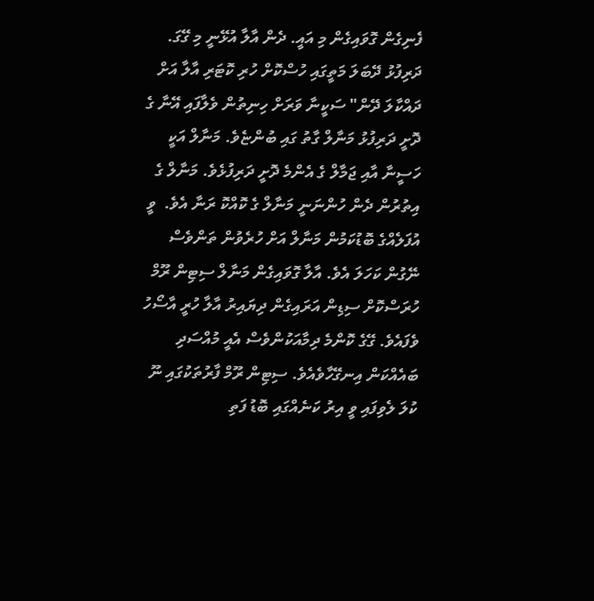ފެނިގެން ގޮވައިގެން މި އައީ. ދެން އާލާ އުޅޭނީ މި ގޭގަ. ދަރިފުޅު ދޭބަލަ މަތީގައި ހުސްކޮށް ހުރި ކޮޓަރި އާލާ އަށް ދައްކާލަ ދޭން" ސަކީނާ ވަރަށް ހިނިތުން ވެލާފައި އޭނާ ގެ ދޮށީ ދަރިފުޅު މަނާލް ގާތު ގައި ބުންޏެވެ. މަނާލް އަކީ ހަސީނާ އާއި ޖަމާލް ގެ އެންމެ ދޮށީ ދަރިފުޅެވެ. މަނާލް ގެ އިތުރުން ދެން ހުންނަނީ މަނާލް ގެ ކޮއްކޮ ރަނާ އެވެ.  ވީ އުފަލެއްގެ ބޮޑުކަމުން މަނާލް އަށް ހުރެވުން ތަންވެސް ނޭގުން ކަހަލަ އެވެ. އާލާ ގޮވައިގެން މަނާލް ސިޓިން ރޫމް ހުރަސްކޮށް ސިޑިން އަރައިގެން ދިޔައިރު އާލާ ހުރީ އާސޯހު ވެފައެވެ. ގޭގެ ކޮންމެ ދިމާއަކުންވެސް އެއީ މުއްސަދި ބައެއްކަން އިނގޭހާވެއެވެ. ސިޓިން ރޫމް ފާރުތަކުގައި ނޫ ކުލަ ލެވިފައި ވީ އިރު ކަނެއްގައި ބޮޑު ފަތި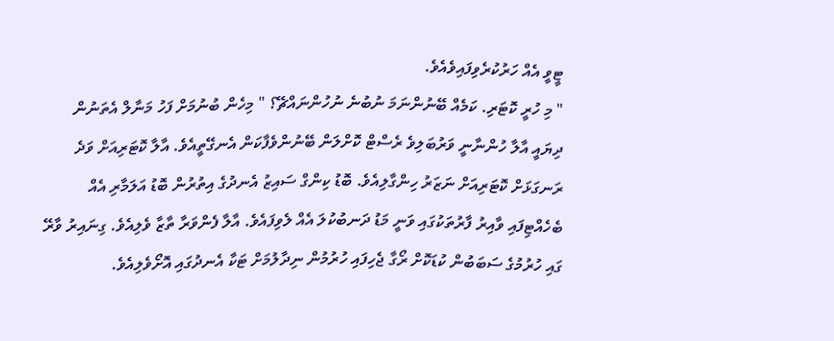ޓީވީ އެއް ހަރުކުރެވިފައިވެއެވެ.
" މި ހުރީ ކޮޓަރި. ކަމެއް ބޭނުންނަމަ ނުބުނެ ނުހުންނައްޗޭ؟ " މިހެން ބުނުމަށް ފަހު މަނާލް އެތަނުން ދިޔައީ އާލާ ހުންނާނީ ވަރުބަލިވެ ރެސްޓް ކޮށްލަން ބޭނުންވެފާކަން އެނގޭތީއެވެ. އާލާ ކޮޓަރިއަށް ވަދެ ރަނގަޅަށް ކޮޓަރިއަށް ނަޒަރު ހިންގާލިއެވެ. ބޮޑު ކިންގް ސައިޒު އެނދުގެ އިތުރުން ބޮޑު އަލަމާރި އެއް ބެހެއްޓިފައި ވާއިރު ފާރުތަކުގައި ވަނީ މަޑު ދަނބުކުލަ އެއް ލެވިފައެވެ. އާލާ ފެންވަރާ ތާޒާ ވެލިއެވެ. ގިނައިރު ވާރޭ ގައި ހުރުމުގެ ސަބަބުން ކުޑަކޮށް ރޯގާ ޖެހިފައި ހުރުމުން ނިދާލުމަށް ޓަކާ އެނދުގައި އޮށޯވެލިއެވެ.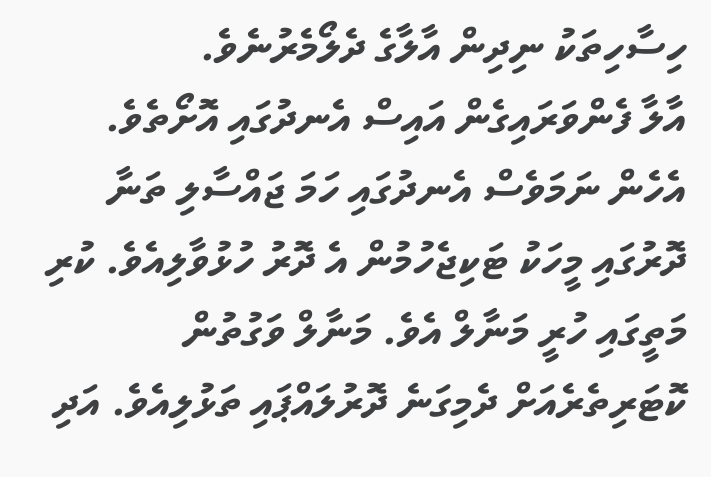ހިސާހިތަކު ނިދިން އާލާގެ ދެލޯމެރުނެވެ.
އާލާ ފެންވަރައިގެން އައިސް އެނދުގައި އޮށޯތެވެ. އެހެން ނަމަވެސް އެނދުގައި ހަމަ ޖައްސާލި ތަނާ ދޮރުގައި މީހަކު ޓަކިޖެހުމުން އެ ދޮރު ހުޅުވާލިއެވެ. ކުރި މަތީގައި ހުރީ މަނާލް އެވެ. މަނާލް ވަގުތުން ކޮޓަރިތެރެއަށް ދެމިގަނެ ދޮރުލައްޕައި ތަޅުލިއެވެ. އަދި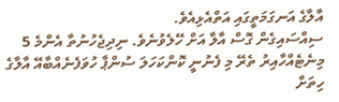އާލާގެ އަނގަމަތީގައި އަތްއެޅިއެވެ.
ސިއްސައިގެން ގޮސް އާލާ އަށް ހޭލެވުނެވެ. ނިދިޖެހުނުތާ އެންމެ 5 މިނެޓެއްހާއިރު ތެރޭ މި ފެނުނީ ކޮންކަހަލަ ސުންޕާ ހުވަފެނެއްބާއޭ އާލާގެ ހިތަށް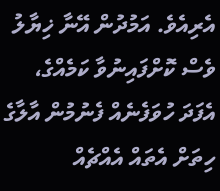އެރިއެވެ. އަމުދުން އޭނާ ޚިޔާލު ވެސް ކޮށްފައިނުވާ ކަމެއްގެ، އެފަދަ ހުވަފެނެއް ފެނުމުން އާލާގެ ހިތަށް އެތައް އެއްޗެއް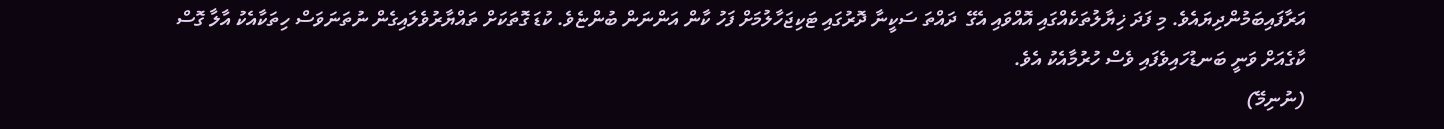އަރާފައިބަމުންދިޔައެވެ. މި ފަދަ ޚިޔާލުތަކެއްގައި އޮއްވައި އެގޭ  ދައްތަ ސަކީނާ ދޮރުގައި ޓަކިޖަހާލުމަށް ފަހު ކާން އަންނަން ބުންޏެވެ. ކުޑަ ގޮތަކަށް ތައްޔާރުވެލައިގެން ނުތަނަވަސް ހިތަކާއެކު އާލާ ގޮސް ކާގެއަށް ވަނީ ބަނޑުހައިވެފައި ވެސް ހުރުމާއެކު އެވެ.
(ނުނިމޭ)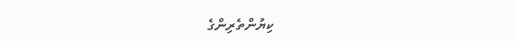ކިޔުންތެރިންގެ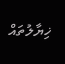ޚިޔާލުތައް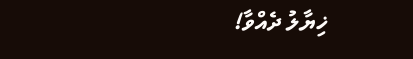ޚިޔާލު ދެއްވާ!